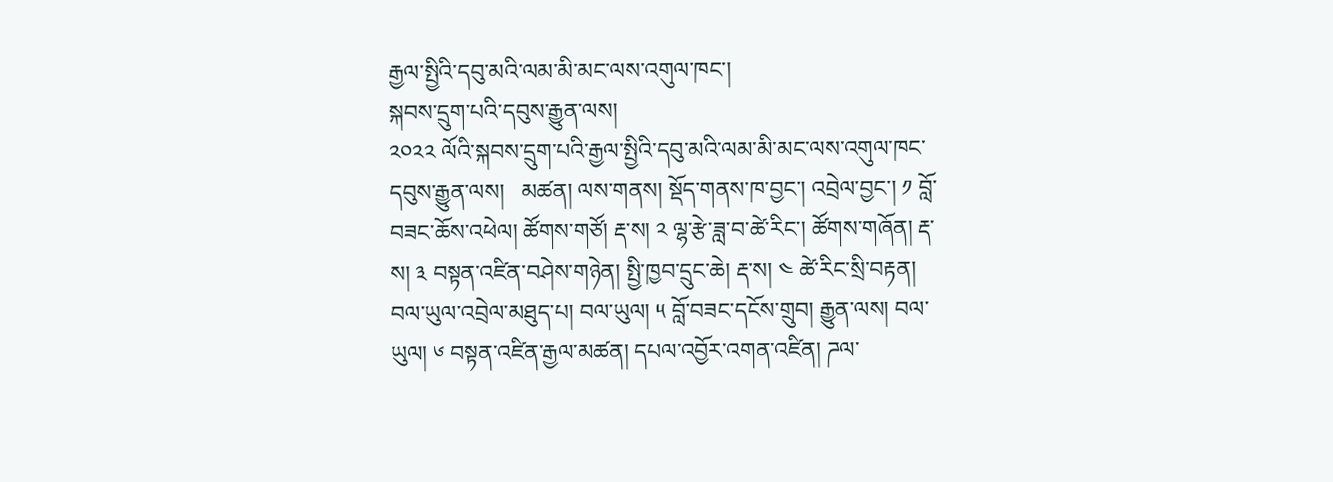རྒྱལ་སྤྱིའི་དབུ་མའི་ལམ་མི་མང་ལས་འགུལ་ཁང་།
སྐབས་དྲུག་པའི་དབུས་རྒྱུན་ལས།
༢༠༢༢ ལོའི་སྐབས་དྲུག་པའི་རྒྱལ་སྤྱིའི་དབུ་མའི་ལམ་མི་མང་ལས་འགུལ་ཁང་དབུས་རྒྱུན་ལས།   མཚན། ལས་གནས། སྡོད་གནས་ཁ་བྱང་། འབྲེལ་བྱང་། ༡ བློ་བཟང་ཆོས་འཕེལ། ཚོགས་གཙོ། རྡ་ས། ༢ ལྷ་རྩེ་ཟླ་བ་ཚེ་རིང་། ཚོགས་གཞོན། རྡ་ས། ༣ བསྟན་འཛིན་བཤེས་གཉེན། སྤྱི་ཁྱབ་དྲུང་ཆེ། རྡ་ས། ༤ ཚེ་རིང་སྲི་བརྟན། བལ་ཡུལ་འབྲེལ་མཐུད་པ། བལ་ཡུལ། ༥ བློ་བཟང་དངོས་གྲུབ། རྒྱུན་ལས། བལ་ཡུལ། ༦ བསྟན་འཛིན་རྒྱལ་མཚན། དཔལ་འབྱོར་འགན་འཛིན། ཌལ་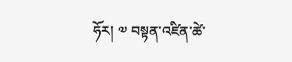ཧོར། ༧ བསྟན་འཛིན་ཚེ་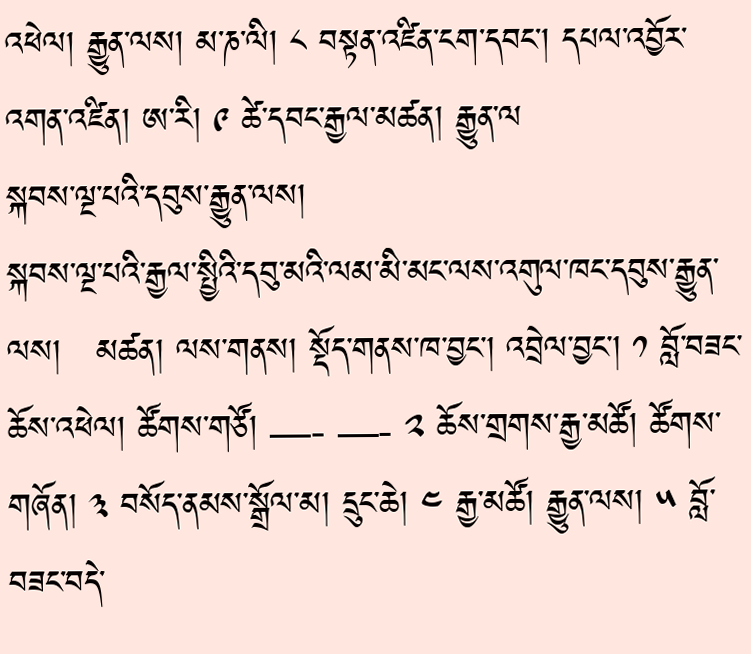འཕེལ། རྒྱུན་ལས། མ་ཎ་ལི། ༨ བསྟན་འཛིན་ངག་དབང་། དཔལ་འབྱོར་འགན་འཛིན། ཨ་རི། ༩ ཚེ་དབང་རྒྱལ་མཚན། རྒྱུན་ལ
སྐབས་ལྔ་པའི་དབུས་རྒྱུན་ལས།
སྐབས་ལྔ་པའི་རྒྱལ་སྤྱིའི་དབུ་མའི་ལམ་མི་མང་ལས་འགུལ་ཁང་དབུས་རྒྱུན་ལས།   མཚན། ལས་གནས། སྡོད་གནས་ཁ་བྱང་། འབྲེལ་བྱང་། ༡ བློ་བཟང་ཆོས་འཕེལ། ཚོགས་གཙོ། —- —- ༢ ཆོས་གྲགས་རྒྱ་མཚོ། ཚོགས་གཞོན། ༣ བསོད་ནམས་སྒྲོལ་མ། དྲུང་ཆེ། ༤ རྒྱ་མཚོ། རྒྱུན་ལས། ༥ བློ་བཟང་བདེ་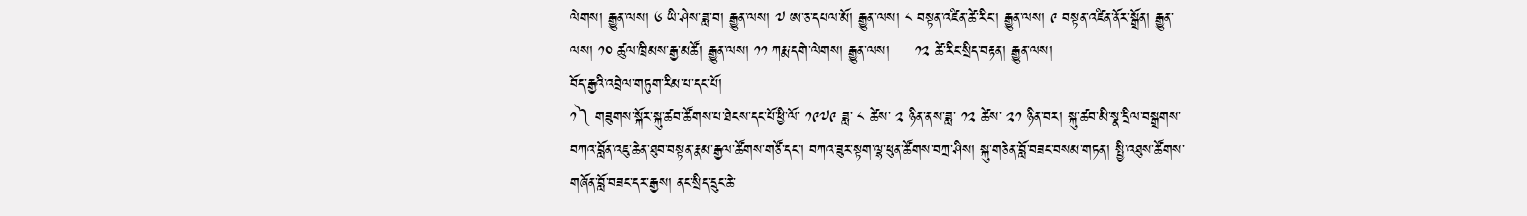ལེགས། རྒྱུན་ལས། ༦ ཡི་ཤེས་ཟླ་བ། རྒྱུན་ལས། ༧ ཨ་ཅ་དཔལ་མོ། རྒྱུན་ལས། ༨ བསྟན་འཛིན་ཚེ་རིང་། རྒྱུན་ལས། ༩ བསྟན་འཛིན་ནོར་སྒྲོན། རྒྱུན་ལས། ༡༠ ཚུལ་ཁྲིམས་རྒྱ་མཚོ། རྒྱུན་ལས། ༡༡ ཀརྨ་དགེ་ལེགས། རྒྱུན་ལས།     ༡༢ ཚེ་རིང་སྲིད་བརྟན། རྒྱུན་ལས།
བོད་རྒྱའི་འབྲེལ་གཏུག་རིམ་པ་དང་པོ།
༡༽ གཟུགས་སྐོར་སྐུ་ཚབ་ཚོགས་པ་ཐེངས་དང་པོ་ཕྱི་ལོ་ ༡༩༧༩ ཟླ་ ༨ ཚེས་ ༢ ཉིན་ནས་ཟླ་ ༡༢ ཚེས་ ༢༡ ཉིན་བར། སྐུ་ཚབ་མི་སྣ་དྲིལ་བསྒྲགས་བཀའ་བློན་འཇུ་ཆེན་ཐུབ་བསྟན་རྣམ་རྒྱལ་ཚོགས་གཙོ་དང་། བཀའ་ཟུར་སྟག་ལྷ་ཕུན་ཚོགས་བཀྲ་ཤིས། སྐུ་གཅེན་བློ་བཟང་བསམ་གཏན། སྤྱི་འཐུས་ཚོགས་གཞོན་བློ་བཟང་དར་རྒྱས། ནང་སྲིད་དྲུང་ཆེ་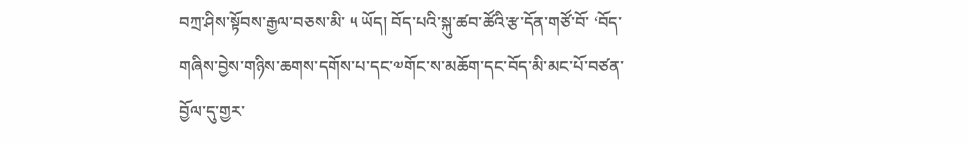བཀྲ་ཤིས་སྟོབས་རྒྱལ་བཅས་མི་ ༥ ཡོད། བོད་པའི་སྐུ་ཚབ་ཚོའི་རྩ་དོན་གཙོ་བོ་ ‘བོད་གཞིས་བྱེས་གཉིས་ཆགས་དགོས་པ་དང་༧གོང་ས་མཆོག་དང་བོད་མི་མང་པོ་བཙན་བྱོལ་དུ་གྱར་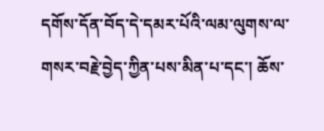དགོས་དོན་བོད་དེ་དམར་པོའི་ལམ་ལུགས་ལ་གསར་བརྗེ་བྱེད་ཀྱིན་པས་མིན་པ་དང་། ཆོས་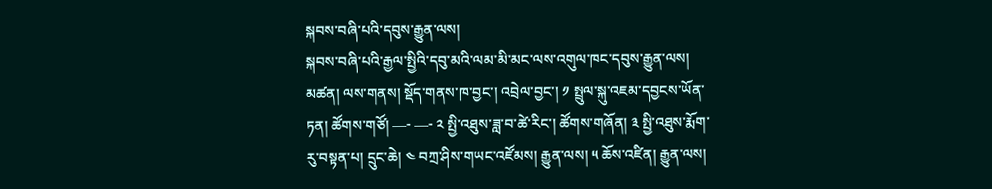སྐབས་བཞི་པའི་དབུས་རྒྱུན་ལས།
སྐབས་བཞི་པའི་རྒྱལ་སྤྱིའི་དབུ་མའི་ལམ་མི་མང་ལས་འགུལ་ཁང་དབུས་རྒྱུན་ལས།   མཚན། ལས་གནས། སྡོད་གནས་ཁ་བྱང་། འབྲེལ་བྱང་། ༡ སྤྲུལ་སྐུ་འཇམ་དབྱངས་ཡོན་ཏན། ཚོགས་གཙོ། —- —- ༢ སྤྱི་འཐུས་ཟླ་བ་ཚེ་རིང་། ཚོགས་གཞོན། ༣ སྤྱི་འཐུས་རྨོག་རུ་བསྟན་པ། དྲུང་ཆེ། ༤ བཀྲ་ཤིས་གཡང་འཛོམས། རྒྱུན་ལས། ༥ ཆོས་འཛིན། རྒྱུན་ལས།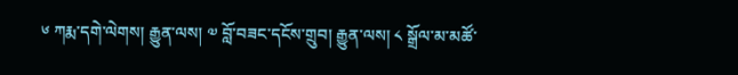༦ ཀརྨ་དགེ་ལེགས། རྒྱུན་ལས། ༧ བློ་བཟང་དངོས་གྲུབ། རྒྱུན་ལས། ༨ སྒྲོལ་མ་མཚོ་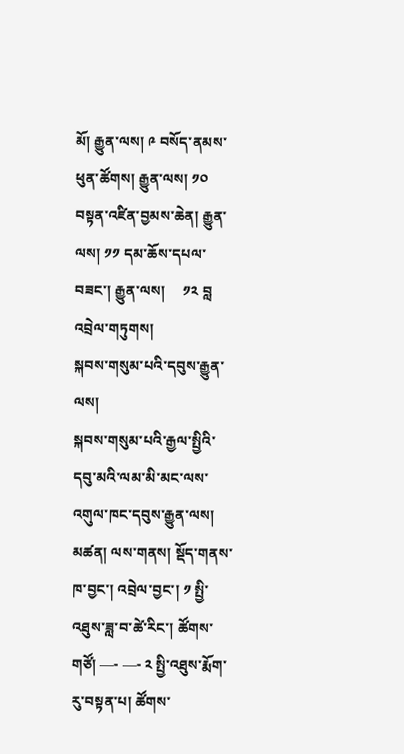མོ། རྒྱུན་ལས། ༩ བསོད་ནམས་ཕུན་ཚོགས། རྒྱུན་ལས། ༡༠ བསྟན་འཛིན་བྱམས་ཆེན། རྒྱུན་ལས། ༡༡ དམ་ཆོས་དཔལ་བཟང་། རྒྱུན་ལས།     ༡༢ བླ
འབྲེལ་གཏུགས།
སྐབས་གསུམ་པའི་དབུས་རྒྱུན་ལས།
སྐབས་གསུམ་པའི་རྒྱལ་སྤྱིའི་དབུ་མའི་ལམ་མི་མང་ལས་འགུལ་ཁང་དབུས་རྒྱུན་ལས།   མཚན། ལས་གནས། སྡོད་གནས་ཁ་བྱང་། འབྲེལ་བྱང་། ༡ སྤྱི་འཐུས་ཟླ་བ་ཚེ་རིང་། ཚོགས་གཙོ། —- —- ༢ སྤྱི་འཐུས་རྨོག་རུ་བསྟན་པ། ཚོགས་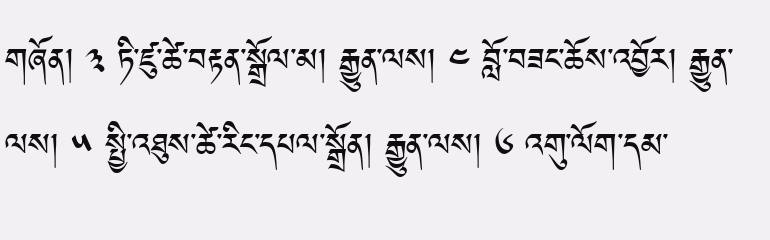གཞོན། ༣ ཏི་ཛུ་ཚེ་བརྟན་སྒྲོལ་མ། རྒྱུན་ལས། ༤ བློ་བཟང་ཆོས་འབྱོར། རྒྱུན་ལས། ༥ སྤྱི་འཐུས་ཚེ་རིང་དཔལ་སྒྲོན། རྒྱུན་ལས། ༦ འགུ་ལོག་དམ་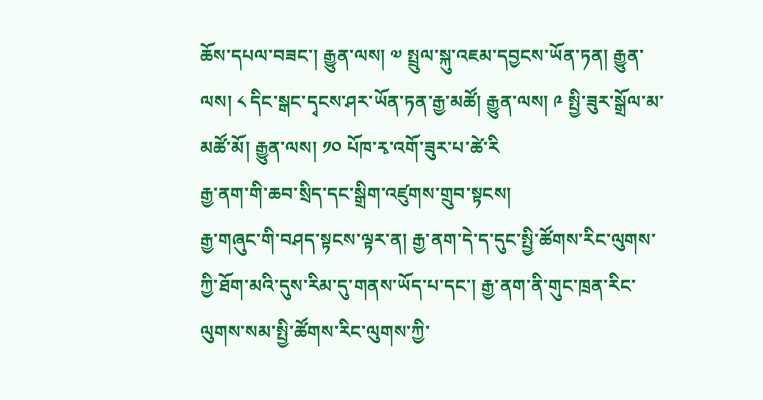ཆོས་དཔལ་བཟང་། རྒྱུན་ལས། ༧ སྤྲུལ་སྐུ་འཇམ་དབྱངས་ཡོན་ཏན། རྒྱུན་ལས། ༨ དིང་སྒང་དྭངས་ཤར་ཡོན་ཏན་རྒྱ་མཚོ། རྒྱུན་ལས། ༩ སྤྱི་ཟུར་སྒྲོལ་མ་མཚོ་མོ། རྒྱུན་ལས། ༡༠ པོཁ་རྭ་འགོ་ཟུར་པ་ཚེ་རི
རྒྱ་ནག་གི་ཆབ་སྲིད་དང་སྒྲིག་འཛུགས་གྲུབ་སྟངས།
རྒྱ་གཞུང་གི་བཤད་སྟངས་ལྟར་ན། རྒྱ་ནག་དེ་ད་དུང་སྤྱི་ཚོགས་རིང་ལུགས་ཀྱི་ཐོག་མའི་དུས་རིམ་དུ་གནས་ཡོད་པ་དང་། རྒྱ་ནག་ནི་གུང་ཁྲན་རིང་ལུགས་སམ་སྤྱི་ཚོགས་རིང་ལུགས་ཀྱི་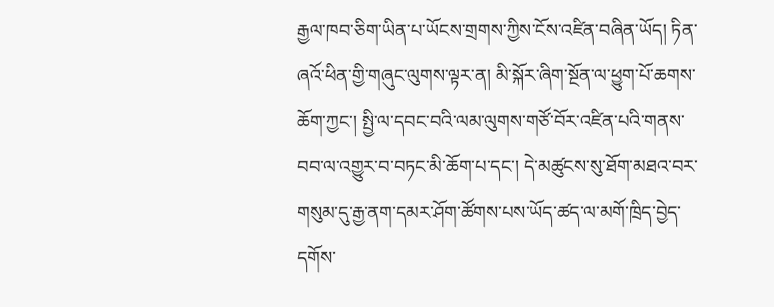རྒྱལ་ཁབ་ཅིག་ཡིན་པ་ཡོངས་གྲགས་ཀྱིས་ངོས་འཛིན་བཞིན་ཡོད། ཏིན་ཞའོ་ཕིན་གྱི་གཞུང་ལུགས་ལྟར་ན། མི་སྐོར་ཞིག་སྔོན་ལ་ཕྱུག་པོ་ཆགས་ཆོག་ཀྱང་། སྤྱི་ལ་དབང་བའི་ལམ་ལུགས་གཙོ་བོར་འཛིན་པའི་གནས་བབ་ལ་འགྱུར་བ་བཏང་མི་ཆོག་པ་དང་། དེ་མཚུངས་སུ་ཐོག་མཐའ་བར་གསུམ་དུ་རྒྱ་ནག་དམར་ཤོག་ཚོགས་པས་ཡོད་ཚད་ལ་མགོ་ཁྲིད་བྱེད་དགོས་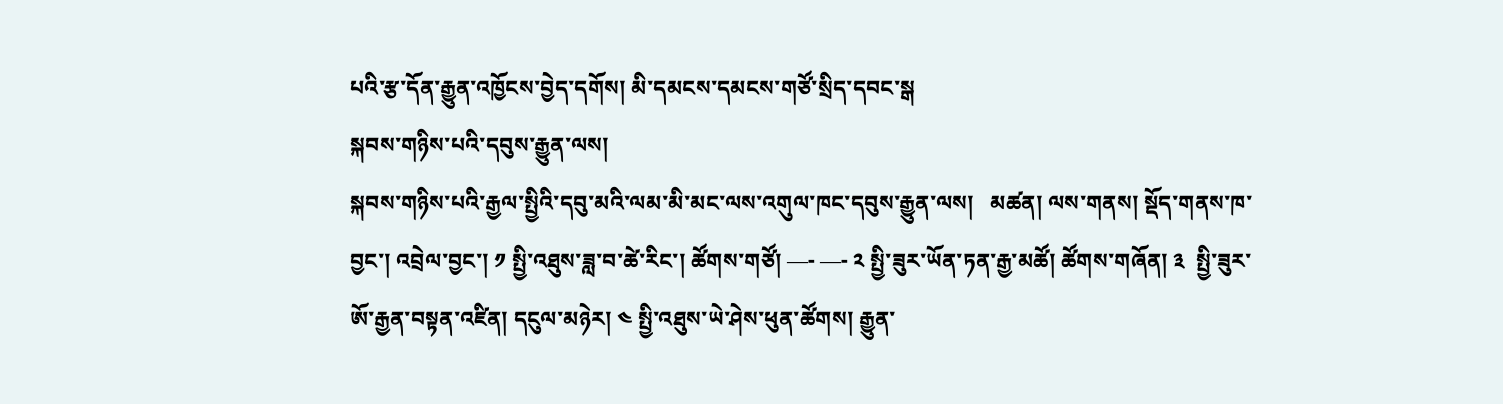པའི་རྩ་དོན་རྒྱུན་འཁྱོངས་བྱེད་དགོས། མི་དམངས་དམངས་གཙོ་སྲིད་དབང་སྒ
སྐབས་གཉིས་པའི་དབུས་རྒྱུན་ལས།
སྐབས་གཉིས་པའི་རྒྱལ་སྤྱིའི་དབུ་མའི་ལམ་མི་མང་ལས་འགུལ་ཁང་དབུས་རྒྱུན་ལས།   མཚན། ལས་གནས། སྡོད་གནས་ཁ་བྱང་། འབྲེལ་བྱང་། ༡ སྤྱི་འཐུས་ཟླ་བ་ཚེ་རིང་། ཚོགས་གཙོ། —- —- ༢ སྤྱི་ཟུར་ཡོན་ཏན་རྒྱ་མཚོ། ཚོགས་གཞོན། ༣  སྤྱི་ཟུར་ཨོ་རྒྱན་བསྟན་འཛིན། དངུལ་མཉེར། ༤ སྤྱི་འཐུས་ཡེ་ཤེས་ཕུན་ཚོགས། རྒྱུན་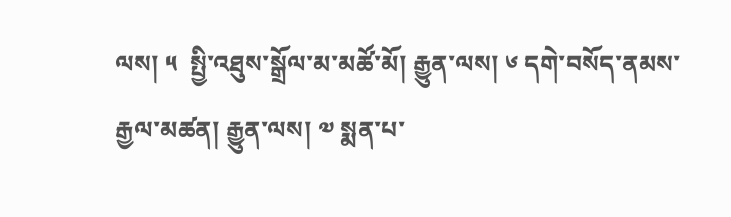ལས། ༥  སྤྱི་འཐུས་སྒྲོལ་མ་མཚོ་མོ། རྒྱུན་ལས། ༦ དགེ་བསོད་ནམས་རྒྱལ་མཚན། རྒྱུན་ལས། ༧ སྨན་པ་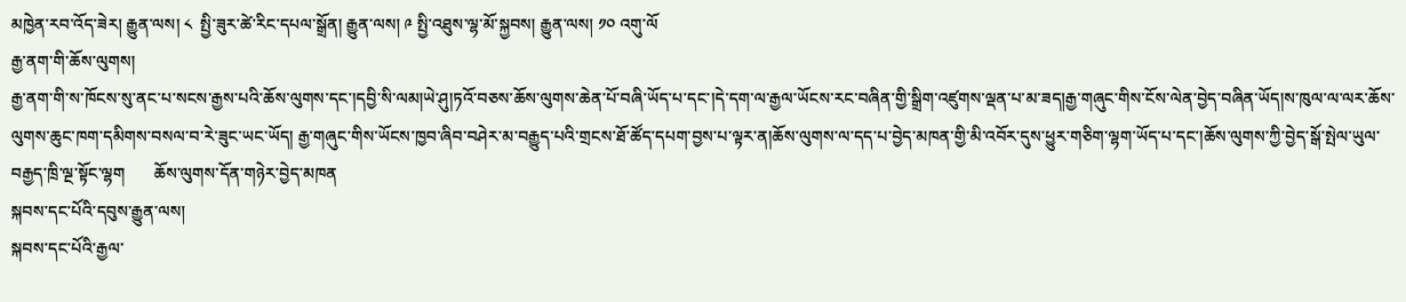མཁྱེན་རབ་འོད་ཟེར། རྒྱུན་ལས། ༨  སྤྱི་ཟུར་ཚེ་རིང་དཔལ་སྒྲོན། རྒྱུན་ལས། ༩ སྤྱི་འཐུས་ལྷ་མོ་སྐྱབས། རྒྱུན་ལས། ༡༠ འགུ་ལོ
རྒྱ་ནག་གི་ཆོས་ལུགས།
རྒྱ་ནག་གི་ས་ཁོངས་སུ་ནང་པ་སངས་རྒྱས་པའི་ཆོས་ལུགས་དང་།དབྱི་སི་ལམ།ཡེ་ཤུ།ཏའོ་བཅས་ཆོས་ལུགས་ཆེན་པོ་བཞི་ཡོད་པ་དང་།དེ་དག་ལ་རྒྱལ་ཡོངས་རང་བཞིན་གྱི་སྒྲིག་འཛུགས་ལྡན་པ་མ་ཟད།རྒྱ་གཞུང་གིས་ངོས་ལེན་བྱེད་བཞིན་ཡོད།ས་ཁུལ་ལ་ལར་ཆོས་ལུགས་ཆུང་ཁག་དམིགས་བསལ་བ་རེ་ཟུང་ཡང་ཡོད། རྒྱ་གཞུང་གིས་ཡོངས་ཁྱབ་ཞིབ་བཤེར་མ་བརྒྱུད་པའི་གྲངས་ཐོ་ཚོད་དཔག་བྱས་པ་ལྟར་ན།ཆོས་ལུགས་ལ་དད་པ་བྱེད་མཁན་གྱི་མི་འབོར་དུས་ཕྱུར་གཅིག་ལྷག་ཡོད་པ་དང་།ཆོས་ལུགས་ཀྱི་བྱེད་སྒོ་སྤེལ་ཡུལ་བརྒྱད་ཁྲི་ལྔ་སྟོང་ལྷག       ཆོས་ལུགས་དོན་གཉེར་བྱེད་མཁན
སྐབས་དང་པོའི་དབུས་རྒྱུན་ལས།
སྐབས་དང་པོའི་རྒྱལ་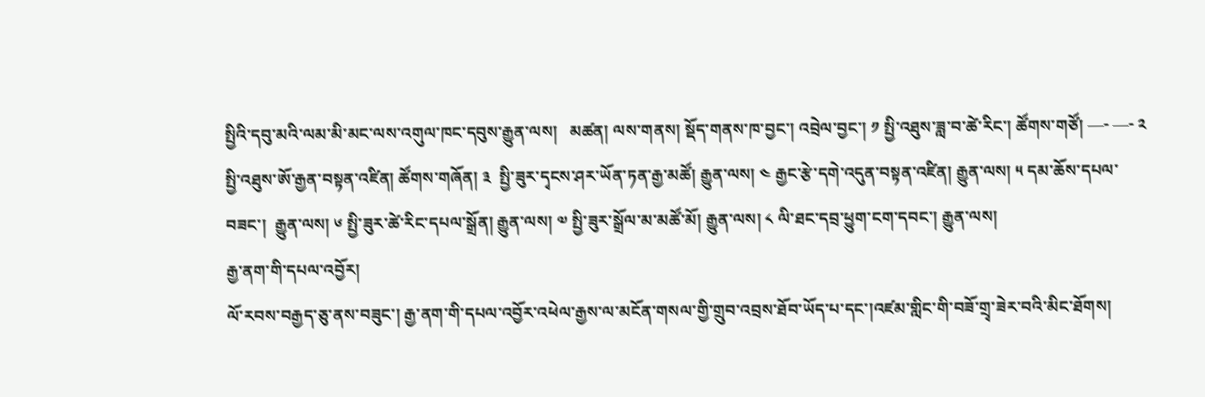སྤྱིའི་དབུ་མའི་ལམ་མི་མང་ལས་འགུལ་ཁང་དབུས་རྒྱུན་ལས།   མཚན། ལས་གནས། སྡོད་གནས་ཁ་བྱང་། འབྲེལ་བྱང་། ༡ སྤྱི་འཐུས་ཟླ་བ་ཚེ་རིང་། ཚོགས་གཙོ། —- —- ༢ སྤྱི་འཐུས་ཨོ་རྒྱན་བསྟན་འཛིན། ཚོགས་གཞོན། ༣  སྤྱི་ཟུར་དྭངས་ཤར་ཡོན་ཏན་རྒྱ་མཚོ། རྒྱུན་ལས། ༤ རྒྱང་རྩེ་དགེ་འདུན་བསྟན་འཛིན། རྒྱུན་ལས། ༥ དམ་ཆོས་དཔལ་བཟང་།  རྒྱུན་ལས། ༦ སྤྱི་ཟུར་ཚེ་རིང་དཔལ་སྒྲོན། རྒྱུན་ལས། ༧ སྤྱི་ཟུར་སྒྲོལ་མ་མཚོ་མོ། རྒྱུན་ལས། ༨ ལི་ཐང་དབྲ་ཕྱུག་ངག་དབང་། རྒྱུན་ལས།
རྒྱ་ནག་གི་དཔལ་འབྱོར།
ལོ་རབས་བརྒྱད་ཅུ་ནས་བཟུང་། རྒྱ་ནག་གི་དཔལ་འབྱོར་འཕེལ་རྒྱས་ལ་མངོན་གསལ་གྱི་གྲུབ་འབྲས་ཐོབ་ཡོད་པ་དང་།འཛམ་གླིང་གི་བཟོ་གྲྭ་ཟེར་བའི་མིང་ཐོགས།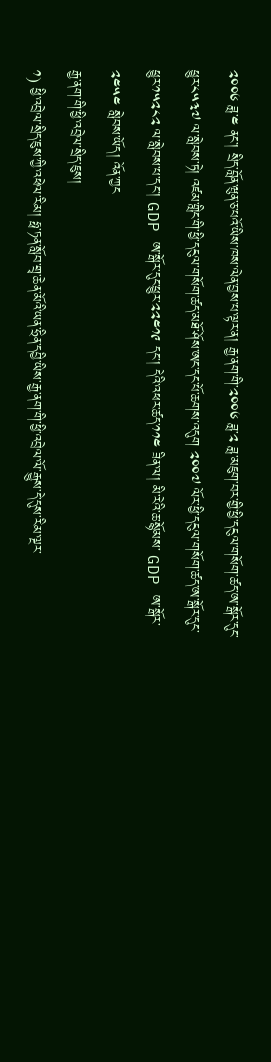༢༠༠༦ ཟླ་༤ ནང་། སྲིད་བློན་ཝུན་ཅ་པའོ་ཡིས་ཁས་ལེན་བྱས་པ་ལྟར་ན། རྒྱ་ནག་གི་༢༠༠༦ ཟླ་༢ ཟླ་མཇུག་བར་གྱི་ཕྱི་དངུལ་གསོག་ཚད་ཨ་སྒོར་དུང་ཕྱུར་༨༥༣༧ ལ་སླེབས་ཏེ། འཛམ་གླིང་གི་ཕྱི་དངུལ་གསོག་ཚད་མཐོ་ཤོས་ཨང་དང་པོ་ཆགས་འདུག ༢༠༠༧ ལོར་ཕྱི་དངུལ་གསོག་ཚད་ཨ་སྒོར་དུང་ཕྱུར་༡༥༢༨༢ ལ་སླེབས་པ་དང་། GDP ཨ་སྒོར་དུང་ཕྱུར་༢༢༤༡༩ དང་། དེའི་འཕར་ཚད་༡༡༤ ཟིན་ལ། མི་རེའི་ཆ་སྙོམས་ GDP ཨ་སྒོར་༢༤༥༤ སླེབས་ཡོད། འོན་ཀྱང
རྒྱ་ནག་གི་ཕྱི་འབྲེལ་སྲིད་ཇུས།
༡) ཕྱི་འབྲེལ་སྲིད་ཇུས་ཀྱི་འཕེལ་རིམ། ཧྥ་ཏན་སློབ་གྲྭ་ཆེན་མོའི་ཡན་ཧྲིན་དབྱི་ཡིས་རྒྱ་ནག་གི་ཕྱི་འབྲེལ་ལོ་རྒྱུས་དེ་དུས་རིམ་ལྔར་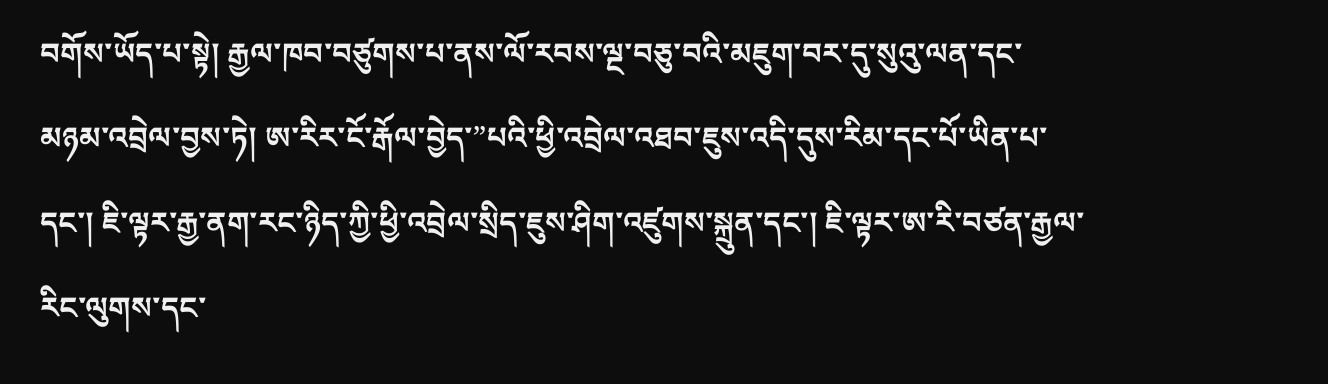བགོས་ཡོད་པ་སྟེ། རྒྱལ་ཁབ་བཙུགས་པ་ནས་ལོ་རབས་ལྔ་བཅུ་བའི་མཇུག་བར་དུ་སུའུ་ལན་དང་མཉམ་འབྲེལ་བྱས་ཏེ། ཨ་རིར་ངོ་རྒོལ་བྱེད་”པའི་ཕྱི་འབྲེལ་འཐབ་ཇུས་འདི་དུས་རིམ་དང་པོ་ཡིན་པ་དང་། ཇི་ལྟར་རྒྱ་ནག་རང་ཉིད་ཀྱི་ཕྱི་འབྲེལ་སྲིད་ཇུས་ཤིག་འཛུགས་སྐྲུན་དང་། ཇི་ལྟར་ཨ་རི་བཙན་རྒྱལ་རིང་ལུགས་དང་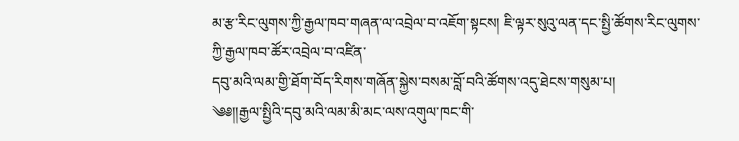མ་རྩ་རིང་ལུགས་ཀྱི་རྒྱལ་ཁབ་གཞན་ལ་འབྲེལ་བ་འཇོག་སྟངས། ཇི་ལྟར་སུའུ་ལན་དང་སྤྱི་ཚོགས་རིང་ལུགས་ཀྱི་རྒྱལ་ཁབ་ཚོར་འབྲེལ་བ་འཛིན་
དབུ་མའི་ལམ་གྱི་ཐོག་བོད་རིགས་གཞོན་སྐྱེས་བསམ་བློ་བའི་ཚོགས་འདུ་ཐེངས་གསུམ་པ།
༄༅།།རྒྱལ་སྤྱིའི་དབུ་མའི་ལམ་མི་མང་ལས་འགུལ་ཁང་གི་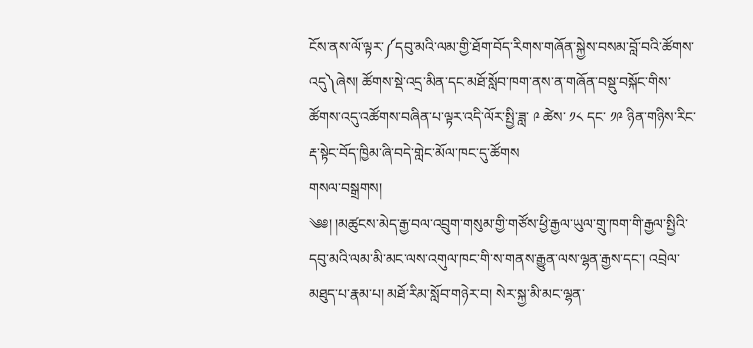ངོས་ནས་ལོ་ལྟར་༼དབུ་མའི་ལམ་གྱི་ཐོག་བོད་རིགས་གཞོན་སྐྱེས་བསམ་བློ་བའི་ཚོགས་འདུ༽ཞེས། ཚོགས་སྡེ་འདྲ་མིན་དང་མཐོ་སློབ་ཁག་ནས་ན་གཞོན་བསྡུ་བསྐོང་གིས་ཚོགས་འདུ་འཚོགས་བཞིན་པ་ལྟར་འདི་ལོར་སྤྱི་ཟླ་ ༩ ཚེས་ ༡༨ དང་ ༡༩ ཉིན་གཉིས་རིང་རྡ་སྟེང་བོད་ཁྱིམ་ཞི་བདེ་གླེང་མོལ་ཁང་དུ་ཚོགས
གསལ་བསྒྲགས།
༄༅། །མཚུངས་མེད་རྒྱ་བལ་འབྲུག་གསུམ་གྱི་གཙོས་ཕྱི་རྒྱལ་ཡུལ་གྲུ་ཁག་གི་རྒྱལ་སྤྱིའི་དབུ་མའི་ལམ་མི་མང་ལས་འགུལ་ཁང་གི་ས་གནས་རྒྱུན་ལས་ལྷན་རྒྱས་དང་། འབྲེལ་མཐུད་པ་རྣམ་པ། མཐོ་རིམ་སློབ་གཉེར་བ། སེར་སྐྱ་མི་མང་ལྷན་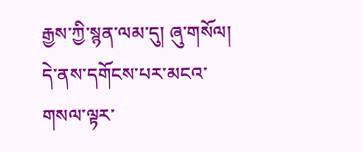རྒྱས་ཀྱི་སྙན་ལམ་དུ། ཞུ་གསོལ། དེ་ནས་དགོངས་པར་མངའ་གསལ་ལྟར་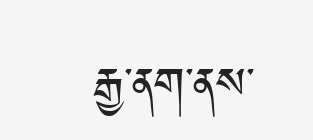རྒྱ་ནག་ནས་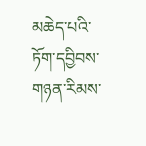མཆེད་པའི་ཏོག་དབྱིབས་གཉན་རིམས་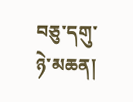བཅུ་དགུ་
ཉེ་མཆན།